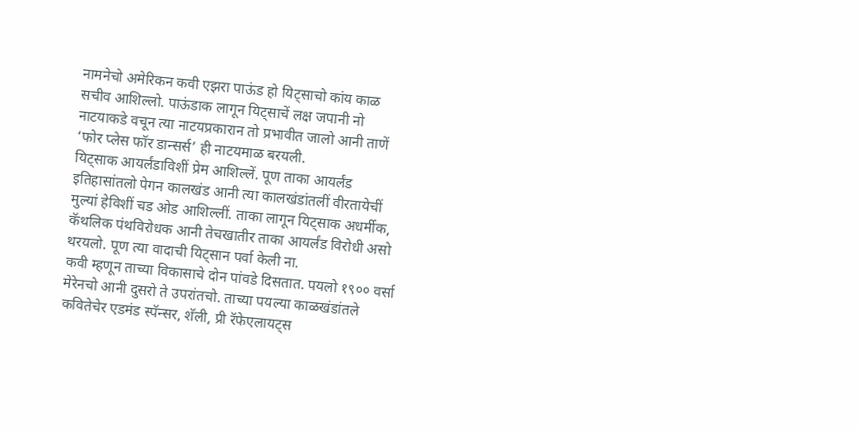नामनेचो अमेरिकन कवी एझरा पाऊंड हो यिट्साचो कांय काळ सचीव आशिल्लो. पाऊंडाक लागून यिट्साचें लक्ष जपानी नो नाटयाकडे वचून त्या नाटयप्रकारान तो प्रभावीत जालो आनी ताणें ‘फोर प्लेस फॉर डान्सर्स’ ही नाटयमाळ बरयली.
यिट्साक आयर्लंडाविशीं प्रेम आशिल्लें. पूण ताका आयर्लंड इतिहासांतलो पेगन कालखंड आनी त्या कालखंडांतलीं वीरतायेचीं मुल्यां हेविशीं चड ओड आशिल्लीं. ताका लागून यिट्साक अधर्मीक, कॅथलिक पंथविरोधक आनी तेचखातीर ताका आयर्लंड विरोधी असो थरयलो. पूण त्या वादाची यिट्सान पर्वा केली ना.
कवी म्हणून ताच्या विकासाचे दोन पांवडे दिसतात. पयलो १९०० वर्सा मेरेनचो आनी दुसरो ते उपरांतचो. ताच्या पयल्या काळखंडांतले कवितेचेर एडमंड स्पॅन्सर, शॅली, प्री रॅफेएलायट्स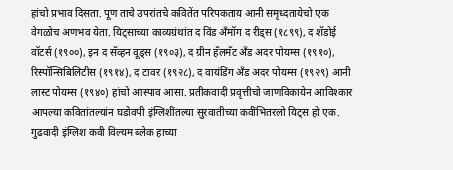हांचो प्रभाव दिसता. पूण ताचे उपरांतचे कवितेंत परिपकताय आनी समृध्दतायेचो एक वेगळोच अणभव येता. यिट्साच्या काव्यग्रंथांत द विंड ॲंमॉग द रीड्स (१८९९), द शॅडोई वॉटर्स (१९००), इन द सॅव्हन वूड्स (१९०३), द ग्रीन हॅलमॅट अँड अदर पोयम्स (१९१०), रिस्पॉन्सिबिलिटीस (१९१४), द टावर (१९२८), द वायंडिंग अँड अदर पोयम्स (१९२९) आनी लास्ट पोयम्स (१९४०) हांचो आस्पाव आसा. प्रतीकवादी प्रवृत्तीचो जाणविकायेन आविश्कार आपल्या कवितांतल्यांन घडोवपी इंग्लिशींतल्या सुरवातीच्या कवींभितरलो यिट्स हो एक.
गुढवादी इंग्लिश कवी विल्यम ब्लेक हाच्या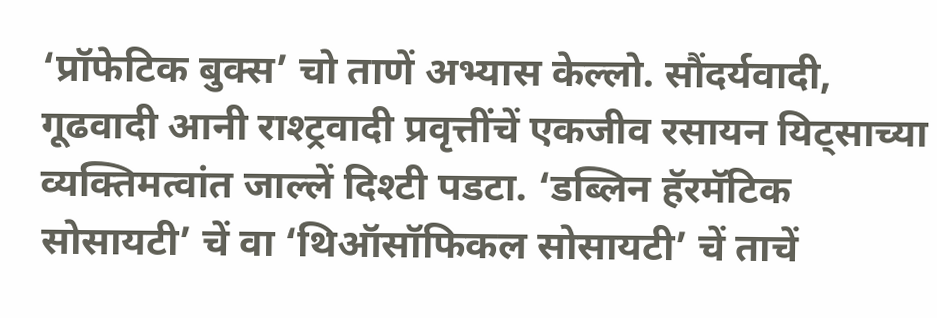‘प्रॉफेटिक बुक्स’ चो ताणें अभ्यास केल्लो. सौंदर्यवादी, गूढवादी आनी राश्ट्रवादी प्रवृत्तींचें एकजीव रसायन यिट्साच्या व्यक्तिमत्वांत जाल्लें दिश्टी पडटा. ‘डब्लिन हॅरमॅटिक सोसायटी’ चें वा ‘थिऑसॉफिकल सोसायटी’ चें ताचें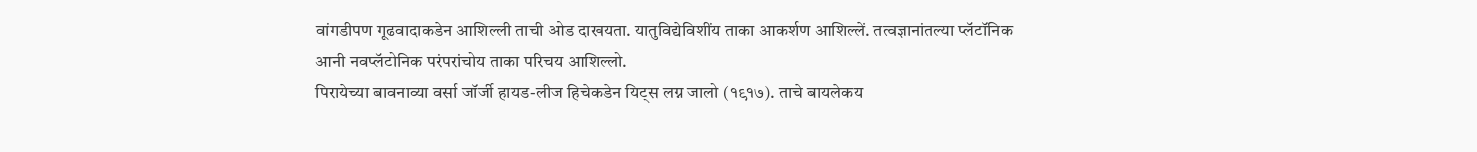वांगडीपण गूढवादाकडेन आशिल्ली ताची ओड दाखयता. यातुविद्येविशींय ताका आकर्शण आशिल्लें. तत्वज्ञानांतल्या प्लॅटॉनिक आनी नवप्लॅटोनिक परंपरांचोय ताका परिचय आशिल्लो.
पिरायेच्या बावनाव्या वर्सा जॉर्जी हायड-लीज हिचेकडेन यिट्स लग्न जालो (१९१७). ताचे बायलेकय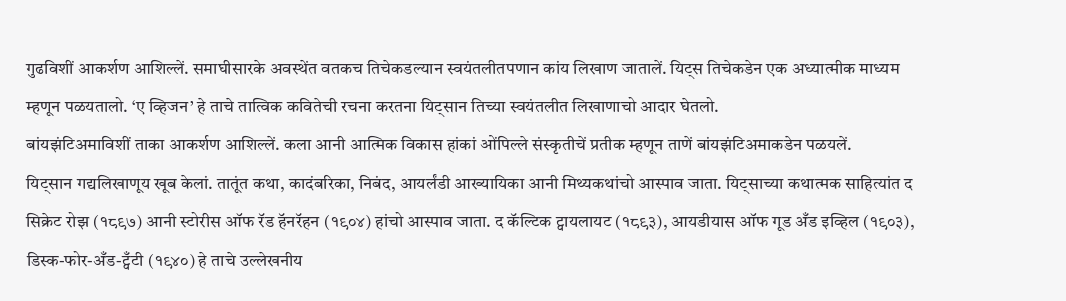गुढविशीं आकर्शण आशिल्लें. समाघीसारके अवस्थेंत वतकच तिचेकडल्यान स्वयंतलीतपणान कांय लिखाण जातालें. यिट्स तिचेकडेन एक अध्यात्मीक माध्यम म्हणून पळयतालो. ‘ए व्हिजन’ हे ताचे तात्विक कवितेची रचना करतना यिट्सान तिच्या स्वयंतलीत लिखाणाचो आदार घेतलो.
बांयझंटिअमाविशीं ताका आकर्शण आशिल्लें. कला आनी आत्मिक विकास हांकां ओंपिल्ले संस्कृतीचें प्रतीक म्हणून ताणें बांयझंटिअमाकडेन पळयलें.
यिट्सान गद्यलिखाणूय खूब केलां. तातूंत कथा, कादंबरिका, निबंद, आयर्लंडी आख्यायिका आनी मिथ्यकथांचो आस्पाव जाता. यिट्साच्या कथात्मक साहित्यांत द सिक्रेट रोझ (१८९७) आनी स्टोरीस ऑफ रॅड हॅनरॅहन (१९०४) हांचो आस्पाव जाता. द कॅल्टिक ट्वायलायट (१८९३), आयडीयास ऑफ गूड अँड इव्हिल (१९०३), डिस्क-फोर-अँड-ट्वँटी (१९४०) हे ताचे उल्लेखनीय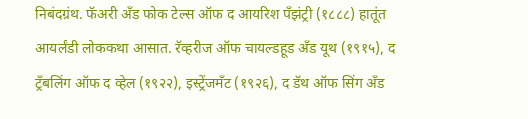निबंदग्रंथ. फॅअरी अँड फोक टेल्स ऑफ द आयरिश पँझंट्री (१८८८) हातूंत आयर्लंडी लोककथा आसात. रॅव्हरीज ऑफ चायल्डहूड अँड यूथ (१९१५), द ट्रँबलिंग ऑफ द व्हेल (१९२२), इस्ट्रेंजमँट (१९२६), द डॅथ ऑफ सिंग अँड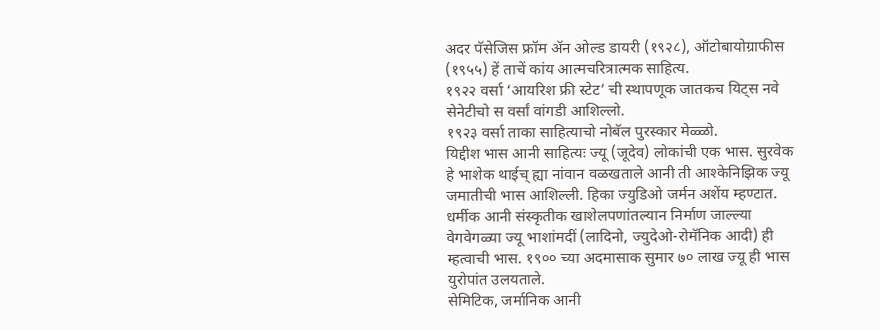अदर पॅसेजिस फ्रॉम ॲन ओल्ड डायरी (१९२८), ऑटोबायोग्राफीस (१९५५) हें ताचें कांय आत्मचरित्रात्मक साहित्य.
१९२२ वर्सा ‘आयरिश फ्री स्टेट’ ची स्थापणूक जातकच यिट्स नवे सेनेटीचो स वर्सां वांगडी आशिल्लो.
१९२३ वर्सा ताका साहित्याचो नोबॅल पुरस्कार मेळ्ळो.
यिद्दीश भास आनी साहित्यः ज्यू (जूदेव) लोकांची एक भास. सुरवेक हे भाशेक थाईच् ह्या नांवान वळखताले आनी ती आश्केनिझिक ज्यू जमातीची भास आशिल्ली. हिका ज्युडिओ जर्मन अशेंय म्हण्टात. धर्मीक आनी संस्कृतीक खाशेलपणांतल्यान निर्माण जाल्ल्या वेगवेगळ्या ज्यू भाशांमदीं (लादिनो, ज्युदेओ-रोमॅनिक आदी) ही म्हत्वाची भास. १९०० च्या अदमासाक सुमार ७० लाख ज्यू ही भास युरोपांत उलयताले.
सेमिटिक, जर्मानिक आनी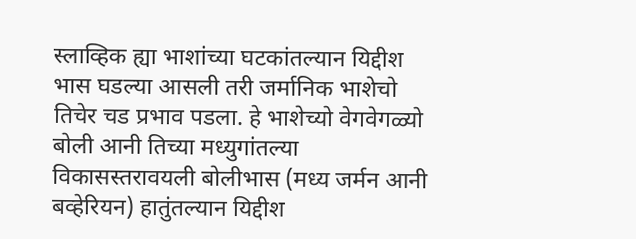स्लाव्हिक ह्या भाशांच्या घटकांतल्यान यिद्दीश भास घडल्या आसली तरी जर्मानिक भाशेचो तिचेर चड प्रभाव पडला. हे भाशेच्यो वेगवेगळ्यो बोली आनी तिच्या मध्युगांतल्या विकासस्तरावयली बोलीभास (मध्य जर्मन आनी बव्हेरियन) हातुंतल्यान यिद्दीश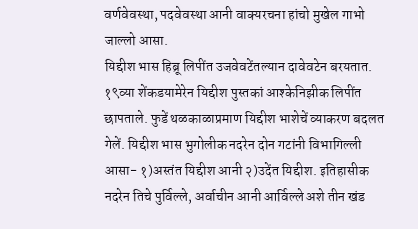वर्णवेवस्था, पदवेवस्था आनी वाक्यरचना हांचो मुखेल गाभो जाल्लो आसा.
यिद्दीश भास हिब्रू लिपींत उजवेवटेंतल्यान दावेवटेन बरयतात. १९व्या शेंकडयामेरेन यिद्दीश पुस्तकां आश्केनिझीक लिपींत छापताले. फुडें थळकाळाप्रमाण यिद्दीश भाशेचें व्याकरण बदलत गेलें. यिद्दीश भास भुगोलीक नदरेन दोन गटांनी विभागिल्ली आसा- १)अस्तंत यिद्दीश आनी २)उदेंत यिद्दीश. इतिहासीक नदरेन तिचे पुर्विल्ले, अर्वाचीन आनी आर्विल्ले अशे तीन खंड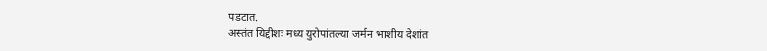पडटात.
अस्तंत यिद्दीशः मध्य युरोपांतल्या जर्मन भाशीय देशांत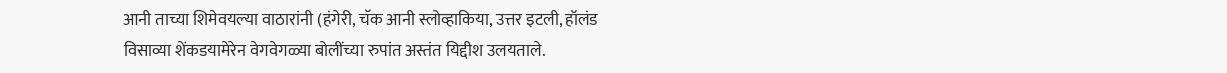आनी ताच्या शिमेवयल्या वाठारांनी (हंगेरी, चॅक आनी स्लोव्हाकिया, उत्तर इटली, हॉलंड विसाव्या शेंकडयामेरेन वेगवेगळ्या बोलींच्या रुपांत अस्तंत यिद्दीश उलयताले.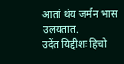आतां थंय जर्मन भास उलयतात.
उदेंत यिद्दीशः हिचो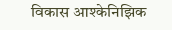विकास आश्केनिझिक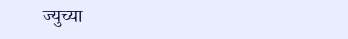ज्युच्या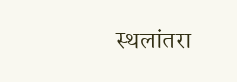स्थलांतरा